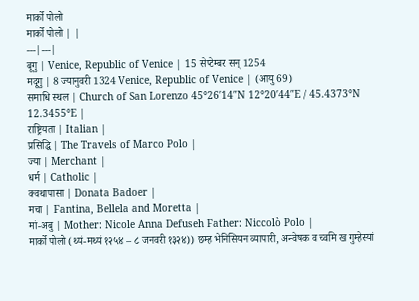मार्को पोलो
मार्को पोलो | |
---|---|
बूगु | Venice, Republic of Venice | 15 सेप्टेम्बर सन् 1254
मदूगु | 8 ज्यानुवरी 1324 Venice, Republic of Venice | (आयु 69)
समाधि स्थल | Church of San Lorenzo 45°26′14″N 12°20′44″E / 45.4373°N 12.3455°E |
राष्ट्रियता | Italian |
प्रसिद्धि | The Travels of Marco Polo |
ज्या | Merchant |
धर्म | Catholic |
क्वथापासा | Donata Badoer |
मचा | Fantina, Bellela and Moretta |
मां-अबु | Mother: Nicole Anna Defuseh Father: Niccolò Polo |
मार्को पोलो (थ्यं-मथ्यं १२५४ – ८ जनवरी १३२४)) छम्ह भेनिसियन व्यापारी, अन्वेषक व च्वमि ख गुम्हेस्यां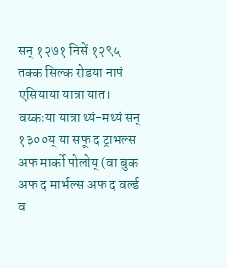सन् १२७१ निसें १२९५ तक्क सिल्क रोडया नापं एसियाया यात्रा यात। वय्कःया यात्रा थ्यं-मथ्यं सन् १३००य् या सफू द ट्राभल्स अफ मार्को पोलोय् (वा बुक अफ द मार्भल्स अफ द वर्ल्ड व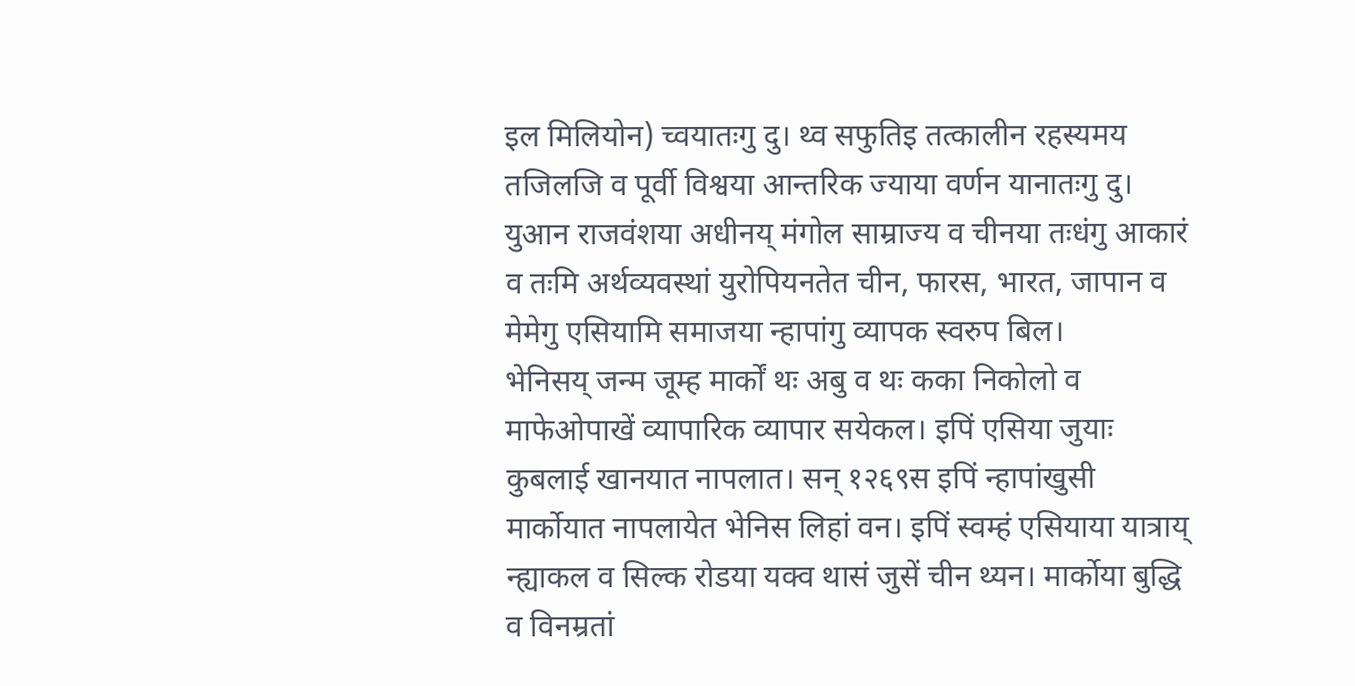इल मिलियोन) च्वयातःगु दु। थ्व सफुतिइ तत्कालीन रहस्यमय तजिलजि व पूर्वी विश्वया आन्तरिक ज्याया वर्णन यानातःगु दु। युआन राजवंशया अधीनय् मंगोल साम्राज्य व चीनया तःधंगु आकारं व तःमि अर्थव्यवस्थां युरोपियनतेत चीन, फारस, भारत, जापान व मेमेगु एसियामि समाजया न्हापांगु व्यापक स्वरुप बिल।
भेनिसय् जन्म जूम्ह मार्कों थः अबु व थः कका निकोलो व माफेओपाखें व्यापारिक व्यापार सयेकल। इपिं एसिया जुयाः कुबलाई खानयात नापलात। सन् १२६९स इपिं न्हापांखुसी मार्कोयात नापलायेत भेनिस लिहां वन। इपिं स्वम्हं एसियाया यात्राय् न्ह्याकल व सिल्क रोडया यक्व थासं जुसें चीन थ्यन। मार्कोया बुद्धि व विनम्रतां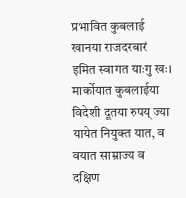प्रभावित कुबलाई खानया राजदरबारं इमित स्वागत याःगु खः। मार्कोयात कुबलाईया विदेशी दूतया रुपय् ज्या यायेत नियुक्त यात, व वयात साम्राज्य व दक्षिण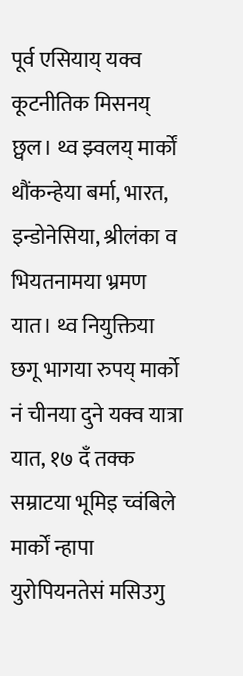पूर्व एसियाय् यक्व कूटनीतिक मिसनय् छ्वल। थ्व झ्वलय् मार्कों थौंकन्हेया बर्मा, भारत, इन्डोनेसिया, श्रीलंका व भियतनामया भ्रमण यात। थ्व नियुक्तिया छगू भागया रुपय् मार्को नं चीनया दुने यक्व यात्रा यात, १७ दँ तक्क सम्राटया भूमिइ च्वंबिले मार्कों न्हापा युरोपियनतेसं मसिउगु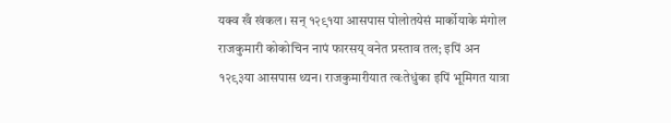यक्व खँ खंकल। सन् १२९१या आसपास पोलोतयेसं मार्कोयाके मंगोल राजकुमारी कोकोचिन नापं फारसय् वनेत प्रस्ताव तल; इपिं अन १२९३या आसपास थ्यन। राजकुमारीयात त्वःतेधुंका इपिं भूमिगत यात्रा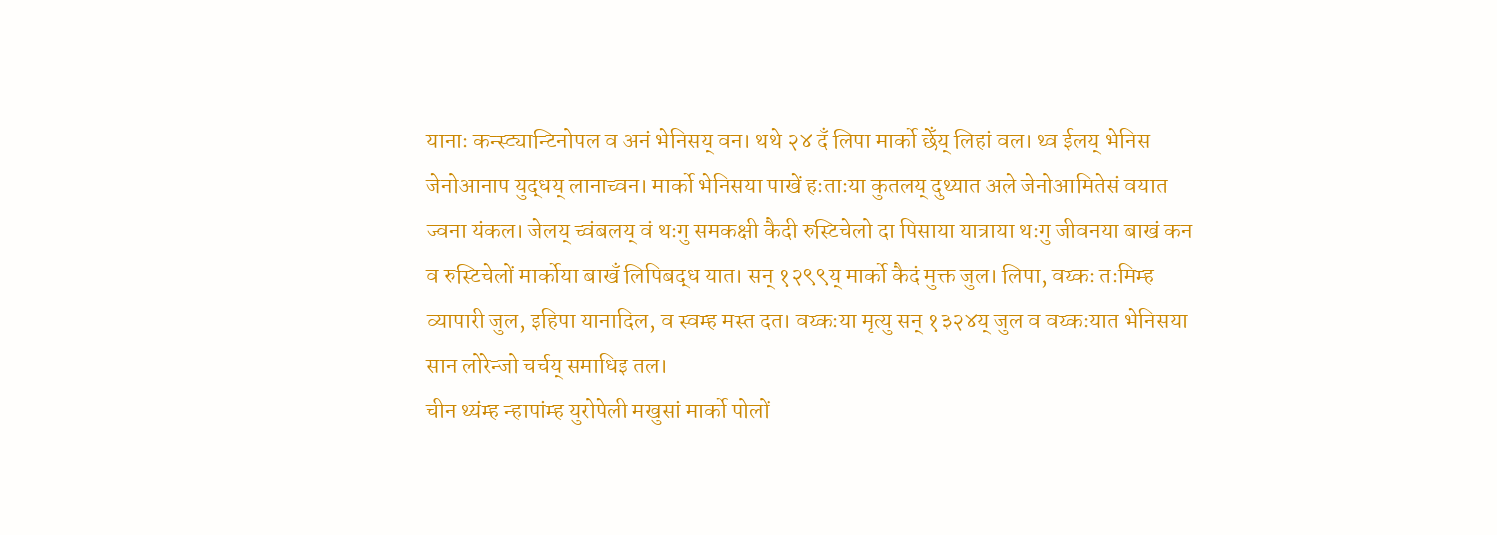यानाः कन्स्ट्यान्टिनोपल व अनं भेनिसय् वन। थथे २४ दँ लिपा मार्को छेँय् लिहां वल। थ्व ईलय् भेनिस जेनोआनाप युद्धय् लानाच्वन। मार्को भेनिसया पाखें हःताःया कुतलय् दुथ्यात अले जेनोआमितेसं वयात ज्वना यंकल। जेलय् च्वंबलय् वं थःगु समकक्षी कैदी रुस्टिचेलो दा पिसाया यात्राया थःगु जीवनया बाखं कन व रुस्टिचेलों मार्कोया बाखँ लिपिबद्ध यात। सन् १२९९य् मार्को कैदं मुक्त जुल। लिपा, वय्कः तःमिम्ह व्यापारी जुल, इहिपा यानादिल, व स्वम्ह मस्त दत। वय्कःया मृत्यु सन् १३२४य् जुल व वय्कःयात भेनिसया सान लोरेन्जो चर्चय् समाधिइ तल।
चीन थ्यंम्ह न्हापांम्ह युरोपेली मखुसां मार्को पोलों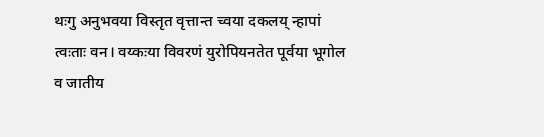थःगु अनुभवया विस्तृत वृत्तान्त च्वया दकलय् न्हापां त्वःताः वन। वय्कःया विवरणं युरोपियनतेत पूर्वया भूगोल व जातीय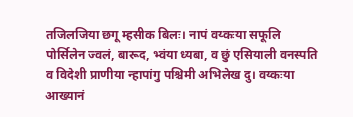तजिलजिया छगू म्हसीक बिलः। नापं वय्कःया सफूलि पोर्सिलेन ज्वलं, बारूद, भ्वंया ध्यबा, व छुं एसियाली वनस्पति व विदेशी प्राणीया न्हापांगु पश्चिमी अभिलेख दु। वय्कःया आख्यानं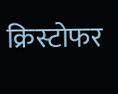क्रिस्टोफर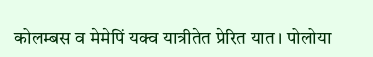कोलम्बस व मेमेपिं यक्व यात्रीतेत प्रेरित यात। पोलोया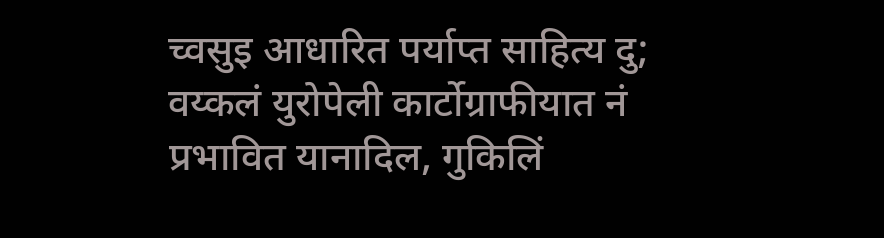च्वसुइ आधारित पर्याप्त साहित्य दु; वय्कलं युरोपेली कार्टोग्राफीयात नं प्रभावित यानादिल, गुकिलिं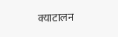क्याटालन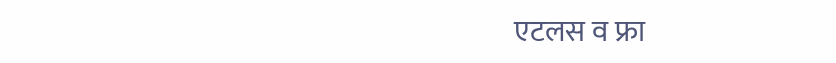एटलस व फ्रा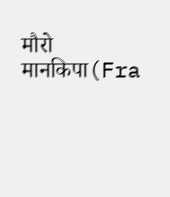मौरो मानकिपा(Fra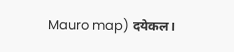Mauro map) दयेकल।